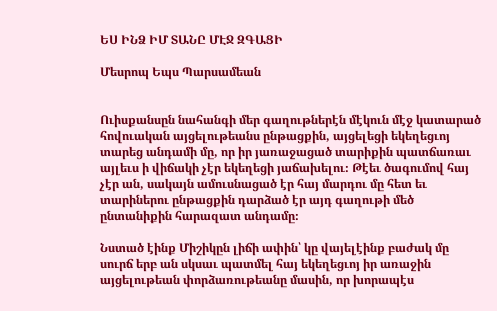ԵՍ ԻՆՁ ԻՄ ՏԱՆԸ ՄԷՋ ԶԳԱՑԻ

Մեսրոպ Եպս Պարսամեան


Ուիսքանսըն նահանգի մեր գաղութներէն մէկուն մէջ կատարած հովուական այցելութեանս ընթացքին, այցելեցի եկեղեցւոյ տարեց անդամի մը, որ իր յառաջացած տարիքին պատճառաւ այլեւս ի վիճակի չէր եկեղեցի յաճախելու։ Թէեւ ծագումով հայ չէր ան, սակայն ամուսնացած էր հայ մարդու մը հետ եւ տարիներու ընթացքին դարձած էր այդ գաղութի մեծ ընտանիքին հարազատ անդամը։

Նստած էինք Միշիկըն լիճի ափին՝ կը վայելէինք բաժակ մը սուրճ երբ ան սկսաւ պատմել հայ եկեղեցւոյ իր առաջին այցելութեան փորձառութեանը մասին, որ խորապէս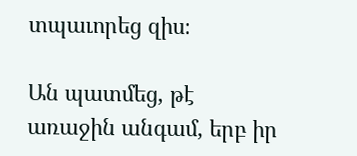տպաւորեց զիս։

Ան պատմեց, թէ առաջին անգամ, երբ իր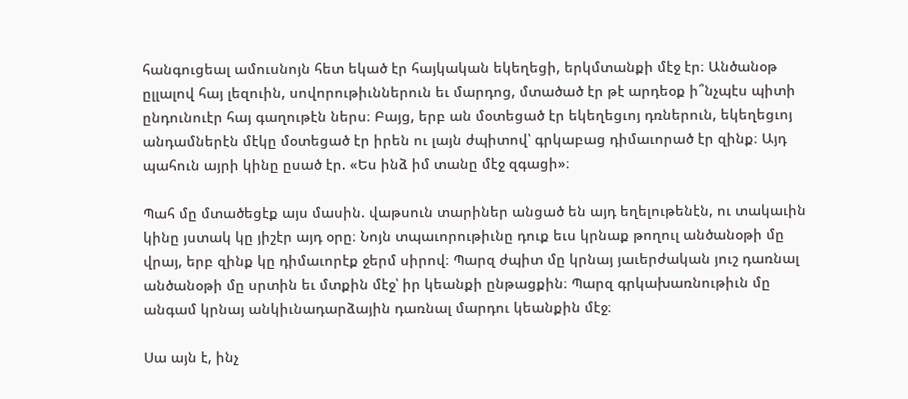հանգուցեալ ամուսնոյն հետ եկած էր հայկական եկեղեցի, երկմտանքի մէջ էր։ Անծանօթ ըլլալով հայ լեզուին, սովորութիւններուն եւ մարդոց, մտածած էր թէ արդեօք ի՞նչպէս պիտի ընդունուէր հայ գաղութէն ներս։ Բայց, երբ ան մօտեցած էր եկեղեցւոյ դռներուն, եկեղեցւոյ անդամներէն մէկը մօտեցած էր իրեն ու լայն ժպիտով՝ գրկաբաց դիմաւորած էր զինք։ Այդ պահուն այրի կինը ըսած էր. «Ես ինձ իմ տանը մէջ զգացի»։

Պահ մը մտածեցէք այս մասին. վաթսուն տարիներ անցած են այդ եղելութենէն, ու տակաւին կինը յստակ կը յիշէր այդ օրը։ Նոյն տպաւորութիւնը դուք եւս կրնաք թողուլ անծանօթի մը վրայ, երբ զինք կը դիմաւորէք ջերմ սիրով։ Պարզ ժպիտ մը կրնայ յաւերժական յուշ դառնալ անծանօթի մը սրտին եւ մտքին մէջ՝ իր կեանքի ընթացքին։ Պարզ գրկախառնութիւն մը անգամ կրնայ անկիւնադարձային դառնալ մարդու կեանքին մէջ։

Սա այն է, ինչ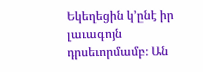Եկեղեցին կ’ընէ իր լաւագոյն դրսեւորմամբ։ Ան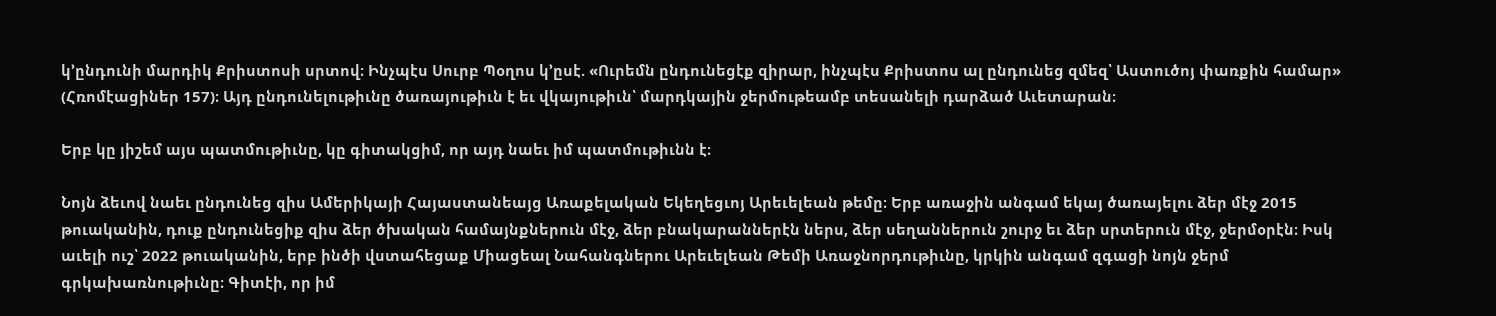կ’ընդունի մարդիկ Քրիստոսի սրտով։ Ինչպէս Սուրբ Պօղոս կ’ըսէ. «Ուրեմն ընդունեցէք զիրար, ինչպէս Քրիստոս ալ ընդունեց զմեզ՝ Աստուծոյ փառքին համար» (Հռոմէացիներ 157)։ Այդ ընդունելութիւնը ծառայութիւն է եւ վկայութիւն՝ մարդկային ջերմութեամբ տեսանելի դարձած Աւետարան։

Երբ կը յիշեմ այս պատմութիւնը, կը գիտակցիմ, որ այդ նաեւ իմ պատմութիւնն է։

Նոյն ձեւով նաեւ ընդունեց զիս Ամերիկայի Հայաստանեայց Առաքելական Եկեղեցւոյ Արեւելեան թեմը։ Երբ առաջին անգամ եկայ ծառայելու ձեր մէջ 2015 թուականին, դուք ընդունեցիք զիս ձեր ծխական համայնքներուն մէջ, ձեր բնակարաններէն ներս, ձեր սեղաններուն շուրջ եւ ձեր սրտերուն մէջ, ջերմօրէն։ Իսկ աւելի ուշ՝ 2022 թուականին, երբ ինծի վստահեցաք Միացեալ Նահանգներու Արեւելեան Թեմի Առաջնորդութիւնը, կրկին անգամ զգացի նոյն ջերմ գրկախառնութիւնը։ Գիտէի, որ իմ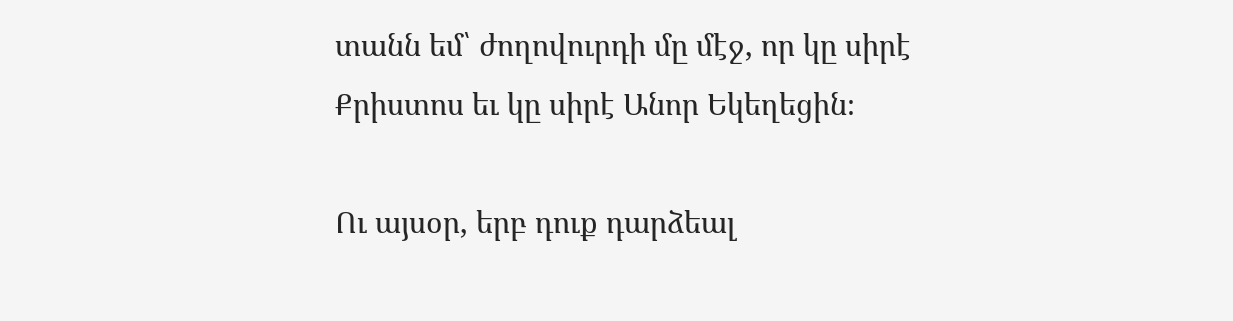տանն եմ՝ ժողովուրդի մը մէջ, որ կը սիրէ Քրիստոս եւ կը սիրէ Անոր Եկեղեցին։

Ու այսօր, երբ դուք դարձեալ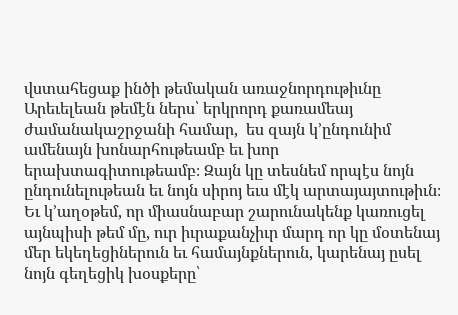վստահեցաք ինծի թեմական առաջնորդութիւնը Արեւելեան թեմէն ներս՝ երկրորդ քառամեայ ժամանակաշրջանի համար,  ես զայն կ’ընդունիմ ամենայն խոնարհութեամբ եւ խոր երախտագիտութեամբ։ Զայն կը տեսնեմ որպէս նոյն ընդունելութեան եւ նոյն սիրոյ եւս մէկ արտայայտութիւն։ Եւ կ’աղօթեմ, որ միասնաբար շարունակենք կառուցել այնպիսի թեմ մը, ուր իւրաքանչիւր մարդ որ կը մօտենայ մեր եկեղեցիներուն եւ համայնքներուն, կարենայ ըսել նոյն գեղեցիկ խօսքերը՝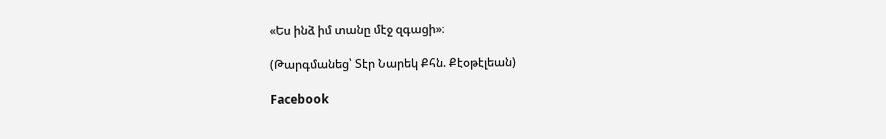«Ես ինձ իմ տանը մէջ զգացի»։

(Թարգմանեց՝ Տէր Նարեկ Քհն. Քէօթէլեան)

Facebook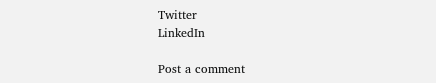Twitter
LinkedIn

Post a comment